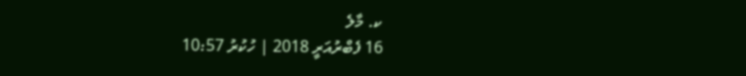ކ. މާލެ
16 ފެބްރުއަރީ 2018 | ހުކުރު 10:57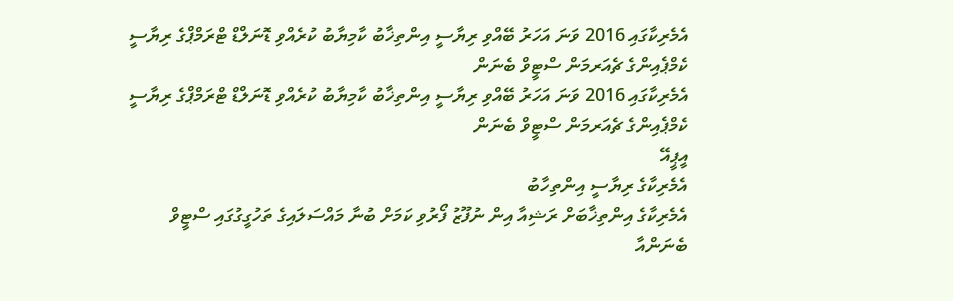އެމެރިކާގައި 2016 ވަނަ އަހަރު ބޭއްވި ރިޔާސީ އިންތިޚާބު ކާމިޔާބު ކުރެއްވި ޑޮނަލްޑް ޓްރަމްޕްގެ ރިޔާސީ ކެމްޕެއިންގެ ޗެއަރމަން ސްޓީވް ބެނަން
އެމެރިކާގައި 2016 ވަނަ އަހަރު ބޭއްވި ރިޔާސީ އިންތިޚާބު ކާމިޔާބު ކުރެއްވި ޑޮނަލްޑް ޓްރަމްޕްގެ ރިޔާސީ ކެމްޕެއިންގެ ޗެއަރމަން ސްޓީވް ބެނަން
އީޕީއޭ
އެމެރިކާގެ ރިޔާސީ އިންތިހާބު
އެމެރިކާގެ އިންތިޚާބަށް ރަޝިއާ އިން ނުފޫޒު ފޯރުވި ކަމަށް ބުނާ މައްސަލައިގެ ތަހުގީގުގައި ސްޓީވް ބެނަންއާ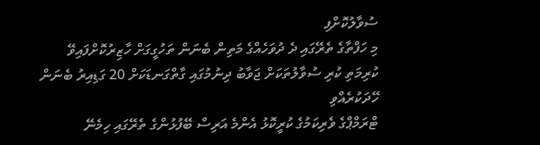ސުވާލުކޮށްފި
މި ހަފްތާގެ ތެރޭގައި ދެ ދުވަހެއްގެ މަތިން ބެނަން ތަހުގީގަށް ހާޒިރުކޮށްފައިވޭ
ކުރިމަތި ކުރި ސުވާލުތަކަށް ޖަވާބު ދިނުމުގައި ގާތްގަނޑަކަށް 20 ގަޑިއިރު ބެނަން ހޭދަކުރެއްވި
ޓްރަމްޕްގެ ވެރިކަމުގެ ކުރީކޮޅު އެންމެ އަރިސް ބޭފުޅުންގެ ތެރޭގައި ހިމެނޭ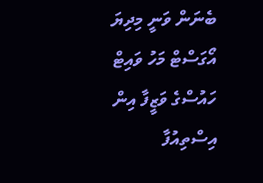ބެނަން ވަނީ މިދިޔަ އޯގަސްޓް މަހު ވައިޓް ހައުސްގެ ވަޒީފާ އިން އިސްތިއުފާ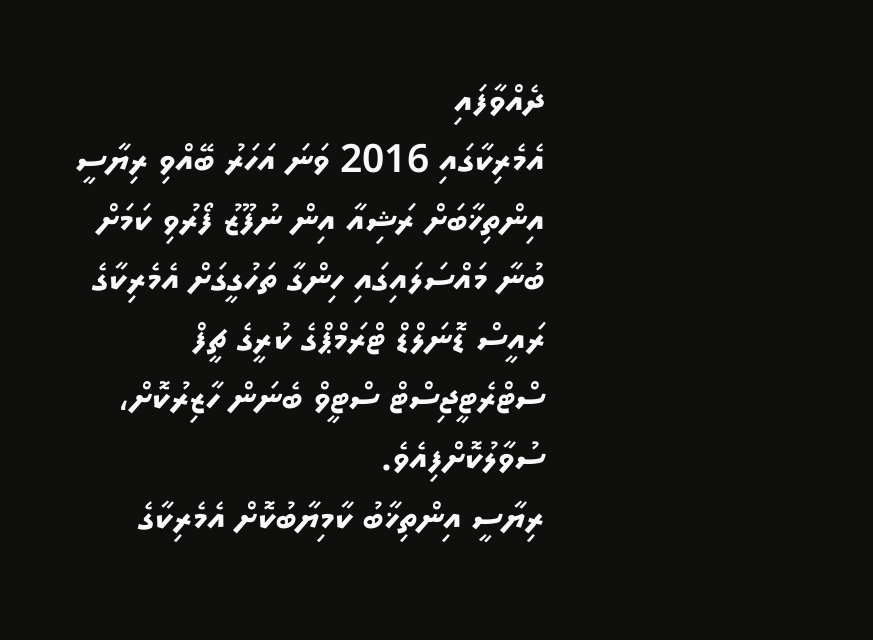ދެއްވާފައި
އެމެރިކާގައި 2016 ވަނަ އަހަރު ބޭއްވި ރިޔާސީ އިންތިޚާބަށް ރަޝިއާ އިން ނުފޫޒު ފޯރުވި ކަމަށް ބުނާ މައްސަލައިގައި ހިންގާ ތަހުގީގަށް އެމެރިކާގެ ރައީސް ޑޮނަލްޑް ޓްރަމްޕްގެ ކުރީގެ ޗީފް ސްޓްރެޓީޖިސްޓް ސްޓީވް ބެނަން ހާޒިރުކޮށް، ސުވާލުކޮށްފިއެވެ.
ރިޔާސީ އިންތިޚާބު ކާމިޔާބުކޮށް އެމެރިކާގެ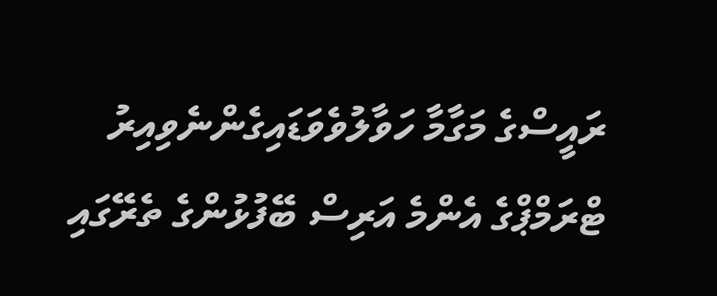ރައީސްގެ މަގާމާ ހަވާލުވެވަޑައިގެންނެވިއިރު ޓްރަމްޕްގެ އެންމެ އަރިސް ބޭފުޅުންގެ ތެރޭގައި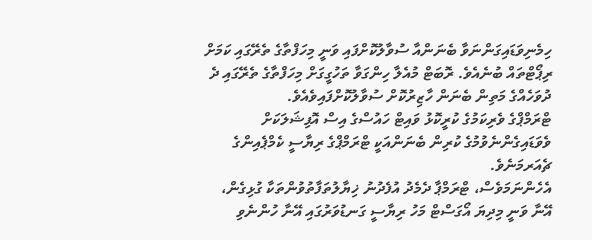ހިމެނިވަޑައިގަންނަވާ ބެނަންއާ ސުވާލުކޮށްފައި ވަނީ މިހަފްތާގެ ތެރޭގައި ކަމަށް ރިޕޯޓްތައް ބުނެއެވެ. ރޮބަޓް މުއެލާ ހިންގަވާ ތަހުގީގަށް މިހަފްތާގެ ތެރޭގައި ދެ ދުވަހެއްގެ މަތިން ބެނަން ހާޒިރުކޮށް ސުވާލުކޮށްފައިވެއެވެ.
ޓްރަމްޕްގެ ވެރިކަމުގެ ކުރީކޮޅު ވައިޓް ހައުސްގެ އިސް އޮފިޝަލަކަށް ވެވަޑައިގެންނެވުމުގެ ކުރިން ބެނަންއަކީ ޓްރަމްޕްގެ ރިޔާސީ ކެމްޕެއިންގެ ޗެއަރމަނެވެ.
އެހެންނަމަވެސް، ޓްރަމްޕާ ދެމެދު އުފެދުނު ޚިޔާލުތަފާތުވުންތަކާ ގުޅިގެން، އޭނާ ވަނީ މިދިޔަ އޯގަސްޓް މަހު ރިޔާސީ ގަނޑުވަރުގައި އޭނާ ހުންނެވި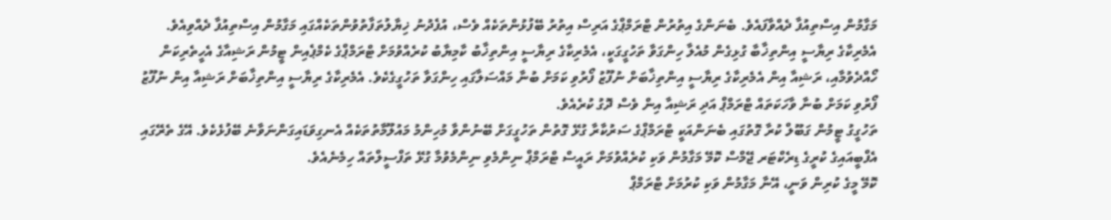މަގާމުން އިސްތިއުފާ ދެއްވާފައެވެ. ބެނަންގެ އިތުރުން ޓްރަމްޕްގެ އަރިސް އިތުރު ބޭފުޅުންތަކެއް ވެސް، އުފެދުނު ޚިޔާލުތަފާތުވުންތަކެއްގައި މަގާމުން އިސްތިއުފާ ދެއްވިއެވެ.
އެމެރިކާގެ ރިޔާސީ އިންތިޚާބާ ގުޅިގެން މުއެލާ ހިންގަވާ ތަހުގީގަކީ، އެމެރިކާގެ ރިޔާސީ އިންތިޚާބު ކާމިޔާބު ކުރެއްވުމަށް ޓްރަމްޕްގެ ކެމްޕެއިން ޓީމުން ރަޝިއާގެ އެހީތެރިކަން ހޯއްދެވުމާއި، ރަޝިއާ އިން އެމެރިކާގެ ރިޔާސީ އިންތިޚާބަށް ނުފޫޒު ފޯރުވި ކަމަށް ބުނާ މައްސަލާގައި ހިންގަވާ ތަހުގީގެކެވެ. އެމެރިކާގެ ރިޔާސީ އިންތިޚާބަށް ރަޝިއާ އިން ނުފޫޒު ފޯރުވި ކަމަށް ބުނާ ވާހަކަތައް ޓްރަމްޕް އަދި ރަޝިއާ އިން ވެސް ދޮގު ކުރެއެވެ.
ތަހުގީގު ޓީމުން ގަބޫލް ކުރާ ގޮތުގައި ބެނަންއަކީ ޓްރަމްޕްގެ ސަރުކާރާ ގުޅޭ ގޮތުން ތަހުގީގަށް ބޭނުންވާ މުހިންމު މައުލޫމާތުތަކެއް އެނގިވަޑައިގަންނަވާނެ ބޭފުޅެކެވެ. އޭގެ ތެރޭގައި އެފްބީއައިގެ ކުރީގެ ޑިރެކްޓަރ ޖޭމްސް ކޮމޭ މަގާމުން ވަކި ކުރެއްވުމަށް ރައީސް ޓްރަމްޕް ނިންމެވި ނިންމެވުމާ ގުޅޭ ތަފްސީލްތައް ހިމެނެއެވެ.
ކޮމޭ މީގެ ކުރިން ވަނީ، އޭނާ މަގާމުން ވަކި ކުރުމަށް ޓްރަމްޕް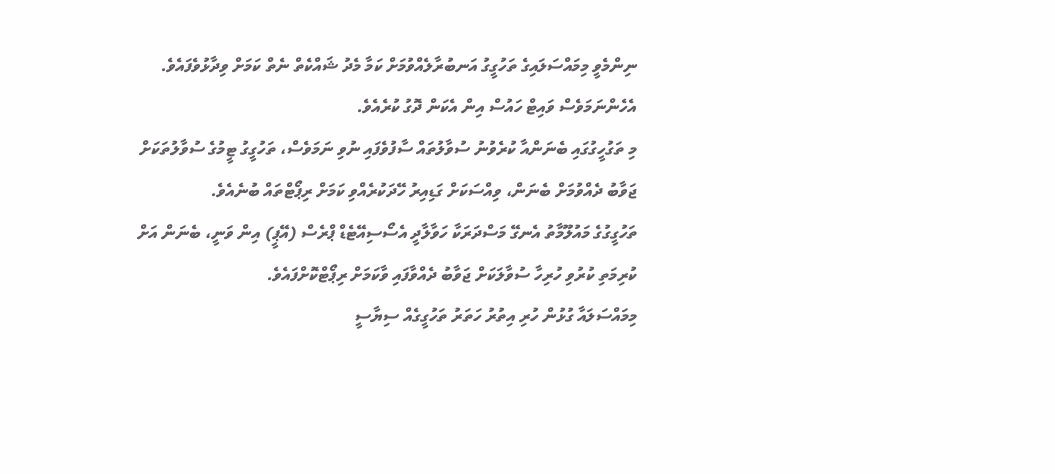ނިންމެވީ މިމައްސަލައިގެ ތަހުގީގު އަނބުރާލެއްވުމަށް ކަމާ މެދު ޝައްކެތް ނެތް ކަމަށް ވިދާޅުވެފައެވެ. އެހެންނަމަވެސް ވައިޓް ހައުސް އިން އެކަން ދޮގު ކުރެއެވެ.
މި ތަގުހީގުގައި ބެނަންއާ ކުރެވުނު ސުވާލުތައް ސާފުވެފައި ނުވި ނަމަވެސް، ތަހުގީގު ޓީމުގެ ސުވާލުތަކަށް ޖަވާބު ދެއްވުމަށް ބެނަން، ވިއްސަކަށް ގަޑިއިރު ހޭދަކުރެއްވި ކަމަށް ރިޕޯޓްތައް ބުނެއެވެ.
ތަހުގީގުގެ މައުލޫމާތު އެނގޭ މަސްދަރަކާ ހަވާލާދީ އެސޯސިއޭޓެޑް ޕްރެސް (އޭޕީ) އިން ވަނީ، ބެނަން އަށް ކުރިމަތި ކުރުވި ހުރިހާ ސުވާލަކަށް ޖަވާބު ދެއްވާފައި ވާކަމަށް ރިޕޯޓްކޮށްފައެވެ.
މިމައްސަލައާ ގުޅުން ހުރި އިތުރު ހަތަރު ތަހުގީގެއް ސިޔާސީ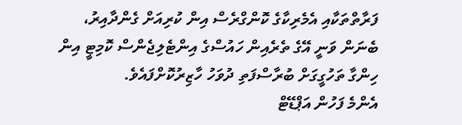ފަރާތްތަކާއި އެމެރިކާގެ ކޮންގްރެސް އިން ކުރިއަށް ގެންދާއިރު، ބެނަން ވަނީ އޭގެ ތެރެއިން ހައުސްގެ އިންޓެލިޖެންސް ކޮމިޓީ އިން ހިންގާ ތަހުގީގަށް ބުރާސްފަތި ދުވަހު ހާޒިރުކޮށްފައެވެ.
އެންމެ ފަހުން އަޕްޑޭޓް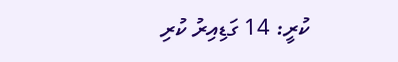ކުރީ: 14 ގަޑިއިރު ކުރި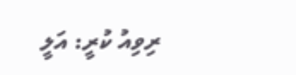ރިވިއު ކުރީ: އަލީ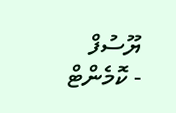ޔޫސުފް
- ކޮމެންޓް